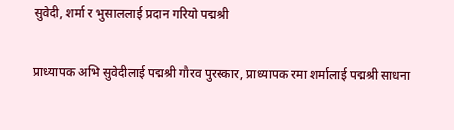सुवेदी, शर्मा र भुसाललाई प्रदान गरियो पद्मश्री

प्राध्यापक अभि सुवेदीलाई पद्मश्री गौरव पुरस्कार, प्राध्यापक रमा शर्मालाई पद्मश्री साधना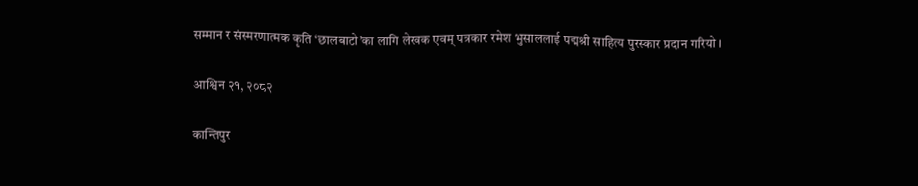सम्मान र संस्मरणात्मक कृति ‘छालबाटो’का लागि लेखक एवम् पत्रकार रमेश भुसाललाई पद्मश्री साहित्य पुरस्कार प्रदान गरियो ।

आश्विन २१, २०८२

कान्तिपुर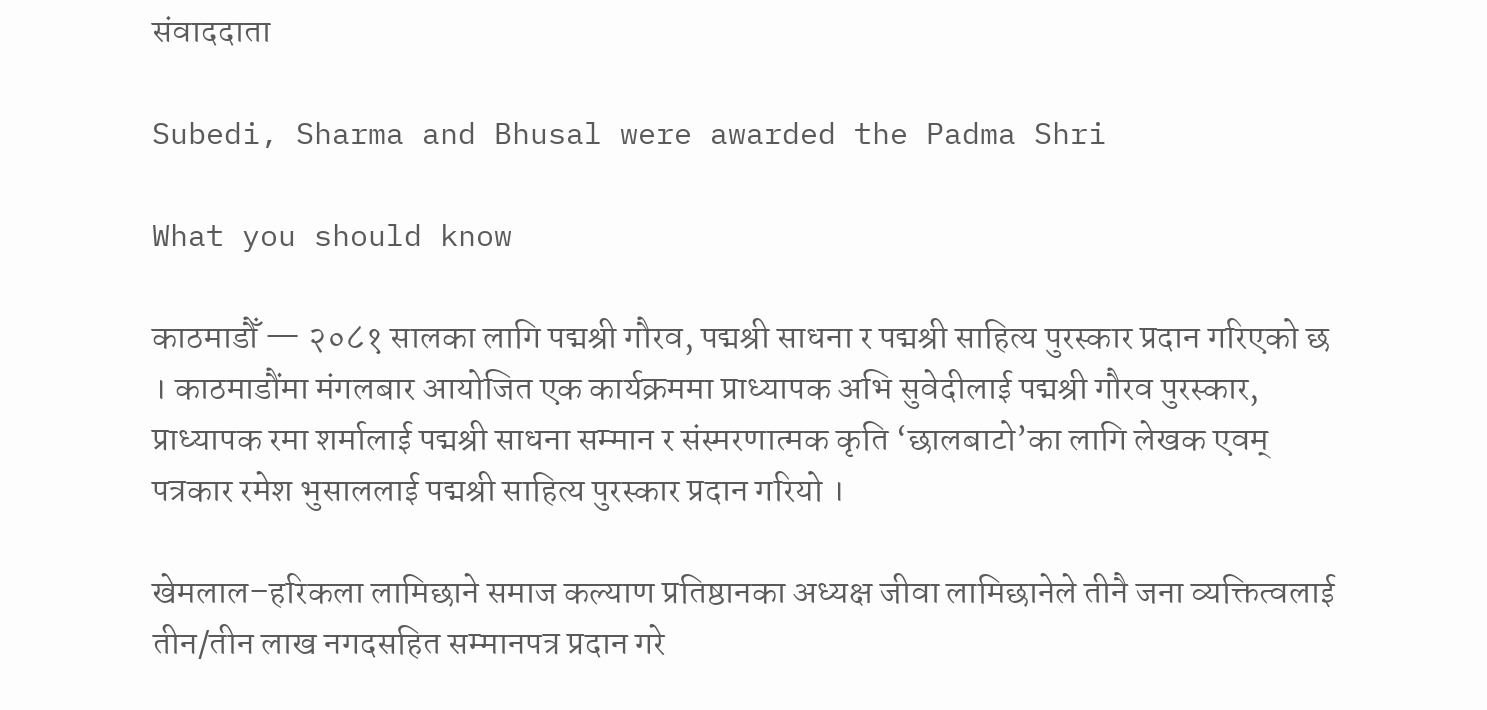संवाददाता

Subedi, Sharma and Bhusal were awarded the Padma Shri

What you should know

काठमाडौँ — २०८१ सालका लागि पद्मश्री गौरव, पद्मश्री साधना र पद्मश्री साहित्य पुरस्कार प्रदान गरिएको छ । काठमाडौंमा मंगलबार आयोजित एक कार्यक्रममा प्राध्यापक अभि सुवेदीलाई पद्मश्री गौरव पुरस्कार, प्राध्यापक रमा शर्मालाई पद्मश्री साधना सम्मान र संस्मरणात्मक कृति ‘छालबाटो’का लागि लेखक एवम् पत्रकार रमेश भुसाललाई पद्मश्री साहित्य पुरस्कार प्रदान गरियो ।

खेमलाल–हरिकला लामिछाने समाज कल्याण प्रतिष्ठानका अध्यक्ष जीवा लामिछानेले तीनै जना व्यक्तित्वलाई तीन/तीन लाख नगदसहित सम्मानपत्र प्रदान गरे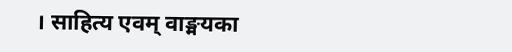। साहित्य एवम् वाङ्मयका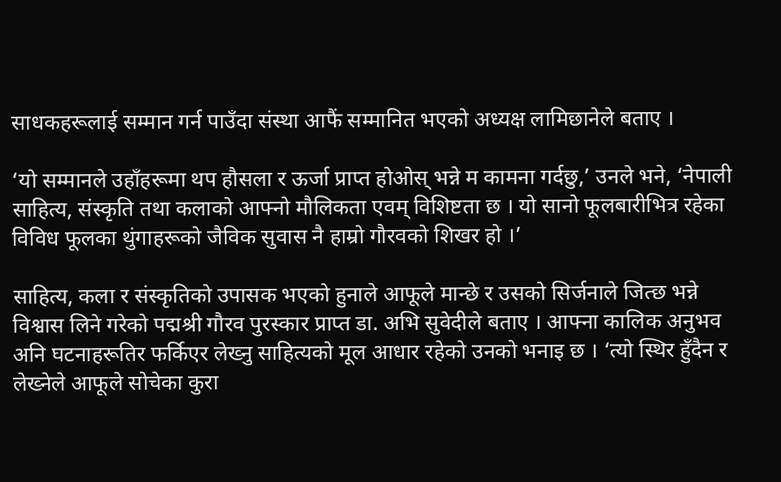साधकहरूलाई सम्मान गर्न पाउँदा संस्था आफैं सम्मानित भएको अध्यक्ष लामिछानेले बताए ।

‘यो सम्मानले उहाँहरूमा थप हौसला र ऊर्जा प्राप्त होओस् भन्ने म कामना गर्दछु,’ उनले भने, ‘नेपाली साहित्य, संस्कृति तथा कलाको आफ्नो मौलिकता एवम् विशिष्टता छ । यो सानो फूलबारीभित्र रहेका विविध फूलका थुंगाहरूको जैविक सुवास नै हाम्रो गौरवको शिखर हो ।’

साहित्य, कला र संस्कृतिको उपासक भएको हुनाले आफूले मान्छे र उसको सिर्जनाले जित्छ भन्ने विश्वास लिने गरेको पद्मश्री गौरव पुरस्कार प्राप्त डा. अभि सुवेदीले बताए । आफ्ना कालिक अनुभव अनि घटनाहरूतिर फर्किएर लेख्नु साहित्यको मूल आधार रहेको उनको भनाइ छ । ‘त्यो स्थिर हुँदैन र लेख्नेले आफूले सोचेका कुरा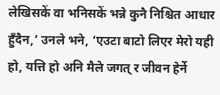लेखिसकें वा भनिसकें भन्ने कुनै निश्चित आधार हुँदैन,’ उनले भने, ‘एउटा बाटो लिएर मेरो यही हो, यत्ति हो अनि मैले जगत् र जीवन हेर्ने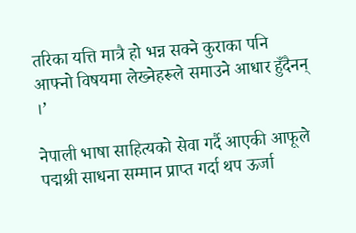तरिका यत्ति मात्रै हो भन्न सक्ने कुराका पनि आफ्नो विषयमा लेख्नेहरूले समाउने आधार हुँदैनन् ।’

नेपाली भाषा साहित्यको सेवा गर्दै आएकी आफूले पद्मश्री साधना सम्मान प्राप्त गर्दा थप ऊर्जा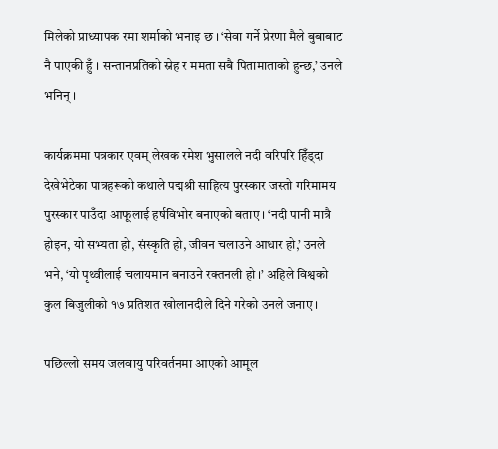मिलेको प्राध्यापक रमा शर्माको भनाइ छ । ‘सेवा गर्ने प्रेरणा मैले बुबाबाट नै पाएकी हुँ । सन्तानप्रतिको स्नेह र ममता सबै पितामाताको हुन्छ,’ उनले भनिन् ।

कार्यक्रममा पत्रकार एवम् लेखक रमेश भुसालले नदी वरिपरि हिँड्दा देखेभेटेका पात्रहरूको कथाले पद्मश्री साहित्य पुरस्कार जस्तो गरिमामय पुरस्कार पाउँदा आफूलाई हर्षविभोर बनाएको बताए । ‘नदी पानी मात्रै होइन, यो सभ्यता हो, संस्कृति हो, जीवन चलाउने आधार हो,’ उनले भने, ‘यो पृथ्वीलाई चलायमान बनाउने रक्तनली हो ।’ अहिले विश्वको कुल बिजुलीको १७ प्रतिशत खोलानदीले दिने गरेको उनले जनाए ।

पछिल्लो समय जलवायु परिवर्तनमा आएको आमूल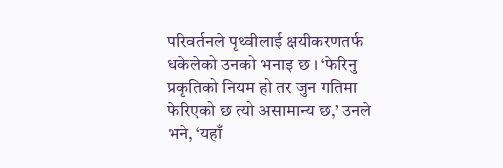परिवर्तनले पृथ्वीलाई क्षयीकरणतर्फ धकेलेको उनको भनाइ छ । ‘फेरिनु प्रकृतिको नियम हो तर जुन गतिमा फेरिएको छ त्यो असामान्य छ,’ उनले भने, ‘यहाँ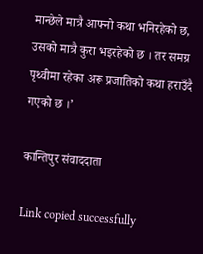मान्छेले मात्रै आफ्नो कथा भनिरहेको छ, उसको मात्रै कुरा भइरहेको छ । तर समग्र पृथ्वीमा रहेका अरू प्रजातिको कथा हराउँदै गएको छ ।’

कान्तिपुर संवाददाता

Link copied successfully